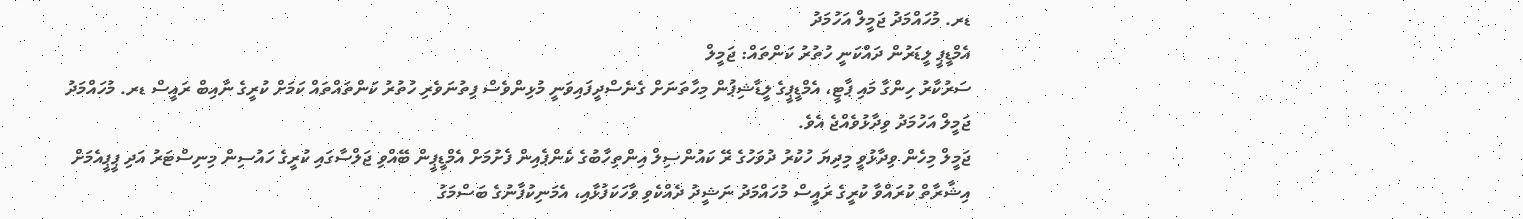ޑރ. މުހައްމަދު ޖަމީލް އަހުމަދު
އެމްޑީޕީ ލީޑަރުން ދައްކަނީ ހުތުރު ކަންތައް: ޖަމީލް
ސަރުކާރު ހިންގާ މައި ޕާޓީ، އެމްޑީޕީގެ ލީޑާޝިޕުން މިހާތަނަށް ގެނެސްދީފައިވަނީ މުޅިންވެސް ފިތުނަވެރި ހުތުރު ކަންތައްތައް ކަމަށް ކުރީގެ ނާއިބް ރައީސް ޑރ. މުހައްމަދު ޖަމީލް އަހުމަދު ވިދާޅުވެއްޖެ އެވެ.
ޖަމީލް މިހެން ވިދާޅުވީ މިދިޔަ ހުކުރު ދުވަހުގެ ރޭ ކައުންސިލް އިންތިހާބުގެ ކެންޕެއިން ފެށުމަށް އެމްޑީޕީން ބޭއްވި ޖަލްސާގައި ކުރީގެ ހައުސިން މިނިސްޓަރު އަދި ޕީޕީއެމަށް އިޝާރާތް ކުރައްވާ ކުރީގެ ރައީސް މުހައްމަދު ނަޝީދު ދެއްކެވި ވާހަކަފުޅާއި، އެމަނިކުފާނުގެ ބަސްމަގު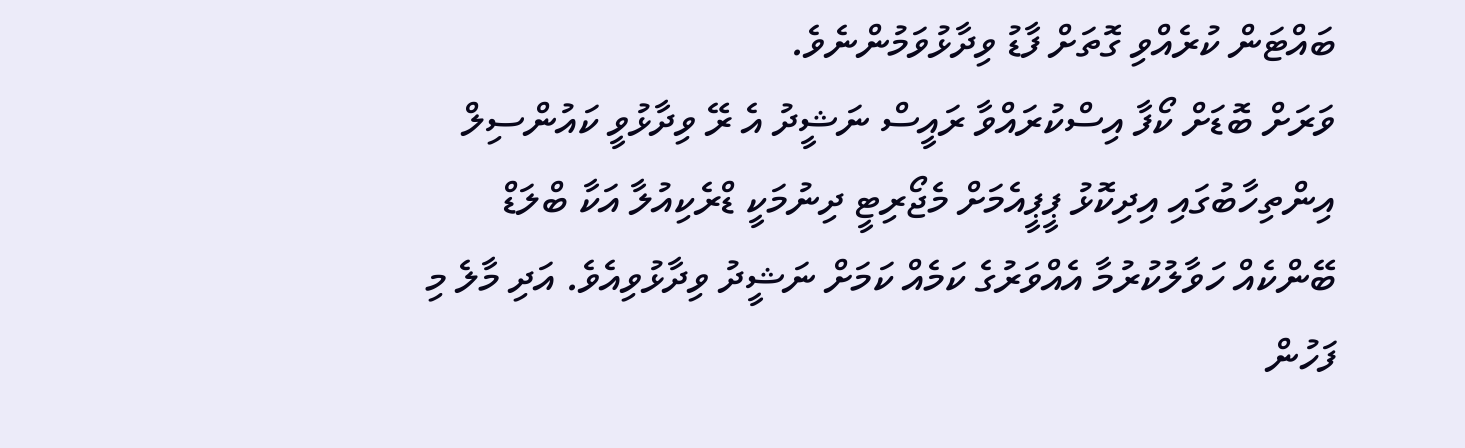ބައްޓަން ކުރެއްވި ގޮތަށް ފާޑު ވިދާޅުވަމުންނެވެ.
ވަރަށް ބޮޑަށް ކޯފާ އިސްކުރައްވާ ރައީސް ނަޝީދު އެ ރޭ ވިދާޅުވީ ކައުންސިލް އިންތިހާބުގައި އިދިކޮޅު ޕީޕީއެމަށް މެޖޯރިޓީ ދިނުމަކީ ޑްރެކިއުލާ އަކާ ބްލަޑް ބޭންކެއް ހަވާލުކުރުމާ އެއްވަރުގެ ކަމެއް ކަމަށް ނަޝީދު ވިދާޅުވިއެވެ. އަދި މާލެ މި ފަހުން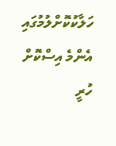ހަލާކުކޮށްލުމުގައި އެންމެ އިސްކޮށް ހުރީ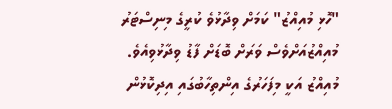"ހޮޅި މުއިއްޒު" ކަމަށް ވިދާޅުވެ ކުރީގެ މިނިސްޓަރު މުއިއްޒުއަށްވެސް ވަރަށް ބޮޑަށް ފާޑު ވިދާޅުވިއެވެ. މުއިއްޒު އަކީ މިފަހަރުގެ އިންތިހާބުގައި އިދިކޮޅުން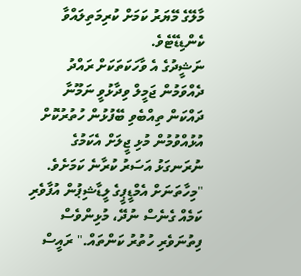މާލޭގެ މޭޔަރު ކަމަށް ކުރިމަތިލައްވާ ކެންޑިޑޭޓެވެ.
ނަޝީދުގެ އެ ވާހަކަތަކަށް ރައްދު ދެއްވަމުން ޖަމީލް ވިދާޅުވީ ނަމޫނާ ދައްކަން ތިއްބެވި ބޭފުޅުން ހުތުރުކޮށް އުޅުއްވުމުން މުޅި ޖީލަށް އެކަމުގެ ނުރަނގަޅު އަސަރު ކުރާނެ ކަމަށެވެ.
"މިހާތަނަށް އެމްޑީޕީގެ ލީޑާޝިޕުން އުފާވެރި ކަމެއް ގެނެސް ނުދޭ، މުޅިންވެސް ފިތުނަވެރި ހުތުރު ކަންތައް." ރައީސް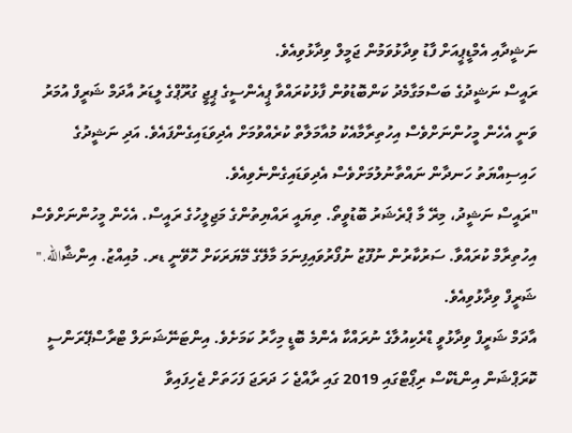ނަޝީދާއި އެމްޑީޕީއަށް ފާޑު ވިދާޅުވަމުން ޖަމީލް ވިދާޅުވިއެވެ.
ރައީސް ނަޝީދުގެ ބަސްމަގާމެދު ކަންބޮޑުވުން ފާޅުކުރައްވާ ޕީއެންސީގެ ޕީޖީ ގުރޫޕްގެ ލީޑަރު އާދަމް ޝަރީފް އުމަރު ވަނީ އެހެން މީހުންނަށްވެސް އިހުތިރާމާއެކު މުއާމަލާތް ކުރެއްވުމަށް އެދިވަޑައިގެންފައެވެ. އަދި ނަޝީދުގެ ހައިސިއްޔަތު ހަނދާން ނައްތާނުލުމަށްވެސް އެދިވަޑައިގެންނެވިއެވެ.
"ރައީސް ނަޝީދު، މިރޭ މާ ޕްރެޝަރު ބޮޑުވީތޯ. ތިޔައީ ރައްޔިތުންގެ މަޖިލީހުގެ ރައީސް. އެހެން މީހުންނަށްވެސް އިހުތިރާމް ކުރައްވާ. ސަރުކާރުން ނުފޫޒު ނުފޯރުވައިފިނަމަ މާލޭގެ މޭޔަރަކަށް ހޮވޭނީ ޑރ. މުއިއްޒު. އިންޝާالله." ޝަރީފް ވިދާޅުވިއެވެ.
އާދަމް ޝަރީފް ވިދާޅުވީ ޑްރެކިއުލާގެ ނުރައްކާ އެންމެ ބޮޑީ މިހާރު ކަމަށެވެ. އިންޓަނޭޝަނަލް ޓްރާސްޕޭރަންސީ ކޮރަޕްޝަން އިންޑެކްސް ރިޕޯޓްގައި 2019 ގައި ރާއްޖެ ހަ ދަރަޖަ ފަހަތަށް ޖެހިފައިވާ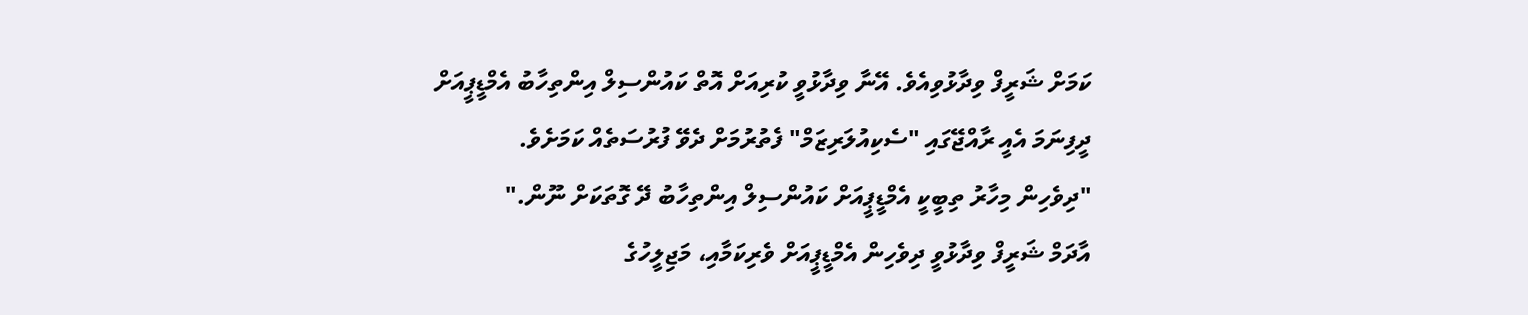ކަމަށް ޝަރީފް ވިދާޅުވިއެވެ. އޭނާ ވިދާޅުވީ ކުރިއަށް އޮތް ކައުންސިލް އިންތިހާބު އެމްޑީޕީއަށް ދީފިނަމަ އެއީ ރާއްޖޭގައި "ސެކިއުލަރިޒަމް" ފެތުރުމަށް ދެވޭ ފުރުސަތެއް ކަމަށެވެ.
"ދިވެހިން މިހާރު ތިބީކީ އެމްޑީޕީއަށް ކައުންސިލް އިންތިހާބު ދޭ ގޮތަކަށް ނޫން."
އާދަމް ޝަރީފް ވިދާޅުވީ ދިވެހިން އެމްޑީޕީއަށް ވެރިކަމާއި، މަޖިލީހުގެ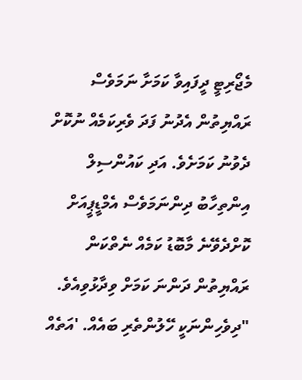މެޖޯރިޓީ ދީފައިވާ ކަމަށާ ނަމަވެސް ރައްޔިތުން އެދުނު ފަދަ ވެރިކަމެއް ނުކޮށް ދެވުނު ކަމަށެވެ. އަދި ކައުންސިލް އިންތިހާބު ދިންނަމަވެސް އެމްޑީޕީއަށް ކޮށްދެވޭނެ މާބޮޑު ކަމެއް ނެތްކަން ރައްޔިތުން ދަންނަ ކަމަށް ވިދާޅުވިއެވެ.
"ދިވެހިންނަކީ ހޭލުންތެރި ބައެއް. 'އަތެއް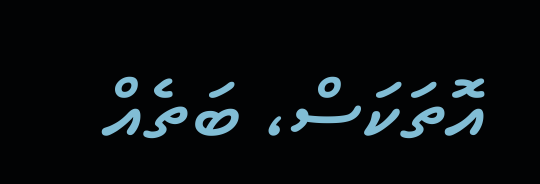އޮތަކަސް، ބަތެއް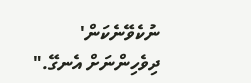ނުކެވޭނެކަން' ދިވެހިންނަށް އެނގޭ."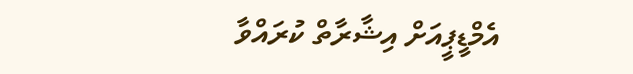އެމްޑީޕީއަށް އިޝާރާތް ކުރައްވާ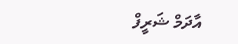އާދަމް ޝަރީފް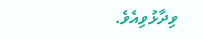ވިދާޅުވިއެވެ.